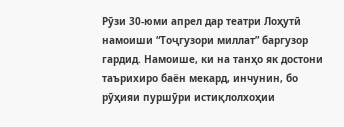Рӯзи 30-юми апрел дар театри Лоҳутӣ намоиши “Тоҷгузори миллат” баргузор гардид. Намоише, ки на танҳо як достони таърихиро баён мекард, инчунин, бо рӯҳияи пуршӯри истиқлолхоҳии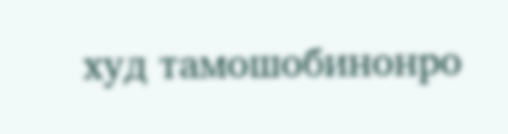худ тамошобинонро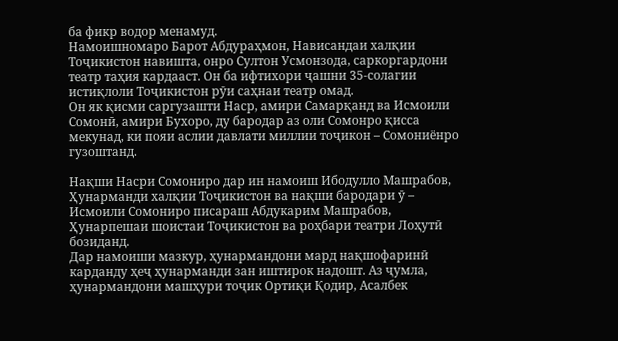ба фикр водор менамуд.
Намоишномаро Барот Абдураҳмон, Нависандаи халқии Тоҷикистон навишта, онро Султон Усмонзода, саркоргардони театр таҳия кардааст. Он ба ифтихори ҷашни 35-солагии истиқлоли Тоҷикистон рӯи саҳнаи театр омад.
Он як қисми саргузашти Наср, амири Самарқанд ва Исмоили Сомонӣ, амири Бухоро, ду бародар аз оли Сомонро қисса мекунад, ки пояи аслии давлати миллии тоҷикон – Сомониёнро гузоштанд.

Нақши Насри Сомониро дар ин намоиш Ибодулло Машрабов, Ҳунарманди халқии Тоҷикистон ва нақши бародари ӯ – Исмоили Сомониро писараш Абдукарим Машрабов, Ҳунарпешаи шоистаи Тоҷикистон ва роҳбари театри Лоҳутӣ бозиданд.
Дар намоиши мазкур, ҳунармандони мард нақшофаринӣ карданду ҳеҷ ҳунарманди зан иштирок надошт. Аз ҷумла, ҳунармандони машҳури тоҷик Ортиқи Қодир, Асалбек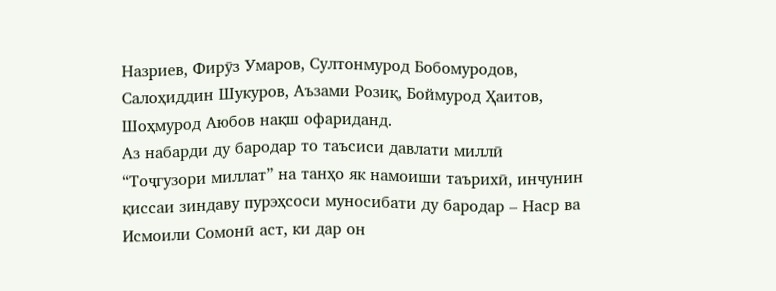Назриев, Фирӯз Умаров, Султонмурод Бобомуродов, Салоҳиддин Шукуров, Аъзами Розиқ, Боймурод Ҳаитов, Шоҳмурод Аюбов нақш офариданд.
Аз набарди ду бародар то таъсиси давлати миллӣ
“Тоҷгузори миллат” на танҳо як намоиши таърихӣ, инчунин қиссаи зиндаву пурэҳсоси муносибати ду бародар – Наср ва Исмоили Сомонӣ аст, ки дар он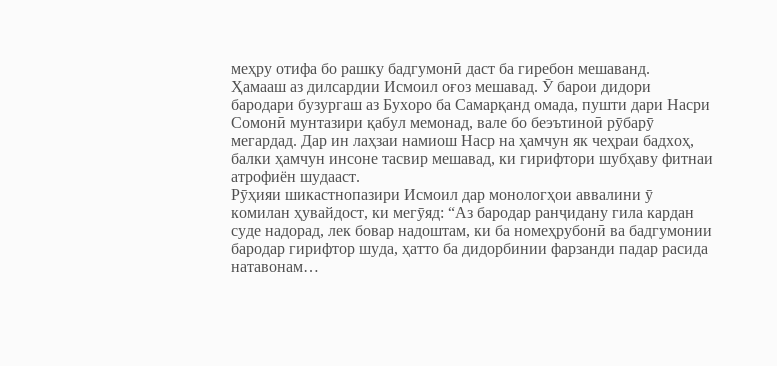меҳру отифа бо рашку бадгумонӣ даст ба гиребон мешаванд.
Ҳамааш аз дилсардии Исмоил оғоз мешавад. Ӯ барои дидори бародари бузургаш аз Бухоро ба Самарқанд омада, пушти дари Насри Сомонӣ мунтазири қабул мемонад, вале бо беэътиноӣ рӯбарӯ мегардад. Дар ин лаҳзаи намиош Наср на ҳамчун як чеҳраи бадхоҳ, балки ҳамчун инсоне тасвир мешавад, ки гирифтори шубҳаву фитнаи атрофиён шудааст.
Рӯҳияи шикастнопазири Исмоил дар монологҳои аввалини ӯ комилан ҳувайдост, ки мегӯяд: “Аз бародар ранҷидану гила кардан суде надорад, лек бовар надоштам, ки ба номеҳрубонӣ ва бадгумонии бародар гирифтор шуда, ҳатто ба дидорбинии фарзанди падар расида натавонам…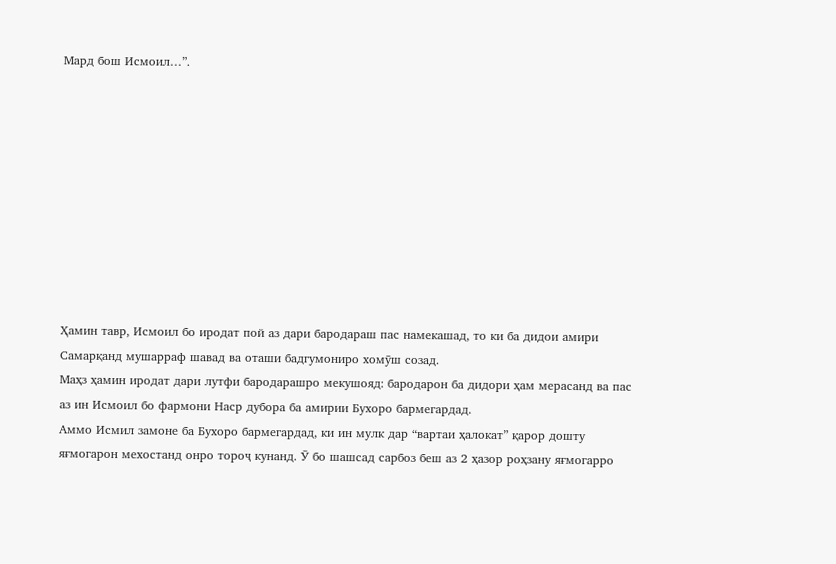Мард бош Исмоил…”.










Ҳамин тавр, Исмоил бо иродат пой аз дари бародараш пас намекашад, то ки ба дидои амири Самарқанд мушарраф шавад ва оташи бадгумониро хомӯш созад.
Маҳз ҳамин иродат дари лутфи бародарашро мекушояд: бародарон ба дидори ҳам мерасанд ва пас аз ин Исмоил бо фармони Наср дубора ба амирии Бухоро бармегардад.
Аммо Исмил замоне ба Бухоро бармегардад, ки ин мулк дар “вартаи ҳалокат” қарор дошту яғмогарон мехостанд онро тороҷ кунанд. Ӯ бо шашсад сарбоз беш аз 2 ҳазор роҳзану яғмогарро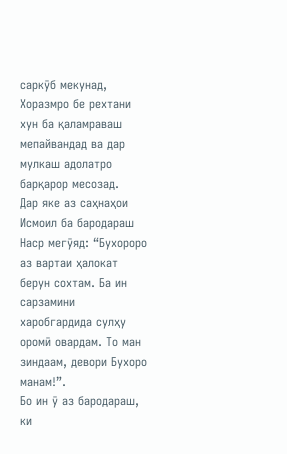саркӯб мекунад, Хоразмро бе рехтани хун ба қаламраваш мепайвандад ва дар мулкаш адолатро барқарор месозад.
Дар яке аз саҳнаҳои Исмоил ба бародараш Наср мегӯяд: “Бухороро аз вартаи ҳалокат берун сохтам. Ба ин сарзамини харобгардида сулҳу оромӣ овардам. То ман зиндаам, девори Бухоро манам!”.
Бо ин ӯ аз бародараш, ки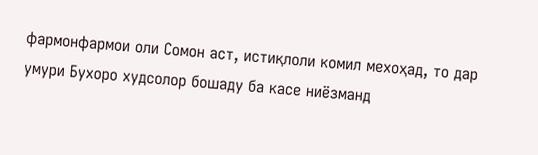фармонфармои оли Сомон аст, истиқлоли комил мехоҳад, то дар умури Бухоро худсолор бошаду ба касе ниёзманд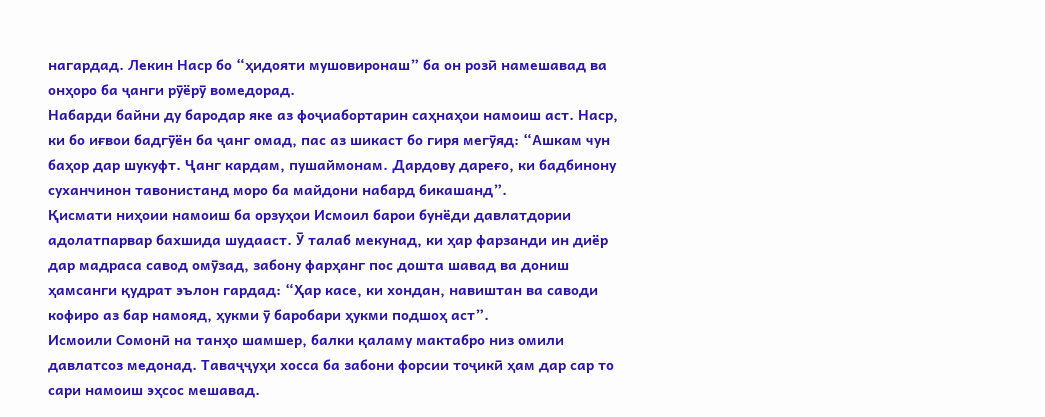нагардад. Лекин Наср бо “ҳидояти мушовиронаш” ба он розӣ намешавад ва онҳоро ба ҷанги рӯёрӯ вомедорад.
Набарди байни ду бародар яке аз фоҷиабортарин саҳнаҳои намоиш аст. Наср, ки бо иғвои бадгӯён ба ҷанг омад, пас аз шикаст бо гиря мегӯяд: “Ашкам чун баҳор дар шукуфт. Ҷанг кардам, пушаймонам. Дардову дареғо, ки бадбинону суханчинон тавонистанд моро ба майдони набард бикашанд”.
Қисмати ниҳоии намоиш ба орзуҳои Исмоил барои бунёди давлатдории адолатпарвар бахшида шудааст. Ӯ талаб мекунад, ки ҳар фарзанди ин диёр дар мадраса савод омӯзад, забону фарҳанг пос дошта шавад ва дониш ҳамсанги қудрат эълон гардад: “Ҳар касе, ки хондан, навиштан ва саводи кофиро аз бар намояд, ҳукми ӯ баробари ҳукми подшоҳ аст”.
Исмоили Сомонӣ на танҳо шамшер, балки қаламу мактабро низ омили давлатсоз медонад. Таваҷҷуҳи хосса ба забони форсии тоҷикӣ ҳам дар сар то сари намоиш эҳсос мешавад.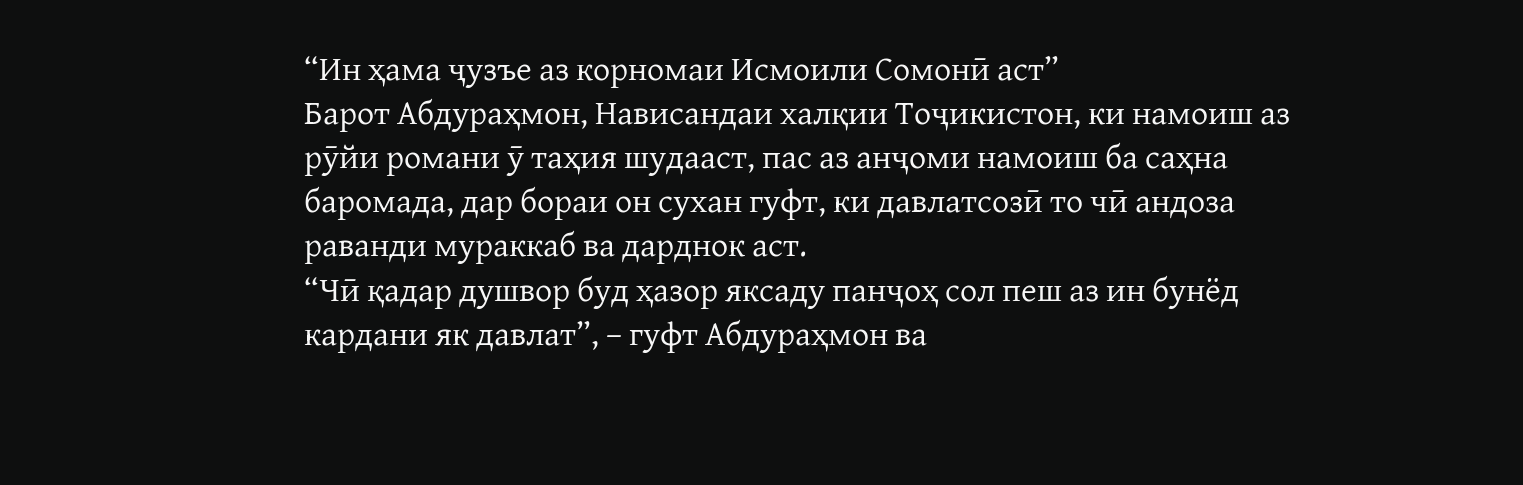“Ин ҳама ҷузъе аз корномаи Исмоили Сомонӣ аст”
Барот Абдураҳмон, Нависандаи халқии Тоҷикистон, ки намоиш аз рӯйи романи ӯ таҳия шудааст, пас аз анҷоми намоиш ба саҳна баромада, дар бораи он сухан гуфт, ки давлатсозӣ то чӣ андоза раванди мураккаб ва дарднок аст.
“Чӣ қадар душвор буд ҳазор яксаду панҷоҳ сол пеш аз ин бунёд кардани як давлат”, – гуфт Абдураҳмон ва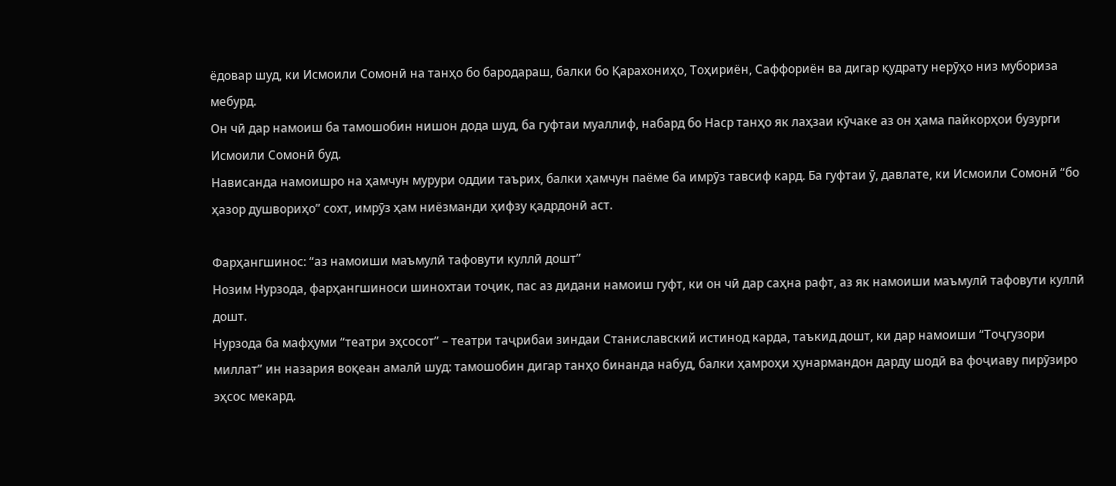ёдовар шуд, ки Исмоили Сомонӣ на танҳо бо бародараш, балки бо Қарахониҳо, Тоҳириён, Саффориён ва дигар қудрату нерӯҳо низ мубориза мебурд.
Он чӣ дар намоиш ба тамошобин нишон дода шуд, ба гуфтаи муаллиф, набард бо Наср танҳо як лаҳзаи кӯчаке аз он ҳама пайкорҳои бузурги Исмоили Сомонӣ буд.
Нависанда намоишро на ҳамчун мурури оддии таърих, балки ҳамчун паёме ба имрӯз тавсиф кард. Ба гуфтаи ӯ, давлате, ки Исмоили Сомонӣ “бо ҳазор душвориҳо” сохт, имрӯз ҳам ниёзманди ҳифзу қадрдонӣ аст.

Фарҳангшинос: “аз намоиши маъмулӣ тафовути куллӣ дошт”
Нозим Нурзода, фарҳангшиноси шинохтаи тоҷик, пас аз дидани намоиш гуфт, ки он чӣ дар саҳна рафт, аз як намоиши маъмулӣ тафовути куллӣ дошт.
Нурзода ба мафҳуми “театри эҳсосот” – театри таҷрибаи зиндаи Станиславский истинод карда, таъкид дошт, ки дар намоиши “Тоҷгузори миллат” ин назария воқеан амалӣ шуд: тамошобин дигар танҳо бинанда набуд, балки ҳамроҳи ҳунармандон дарду шодӣ ва фоҷиаву пирӯзиро эҳсос мекард.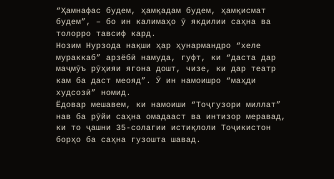“Ҳамнафас будем, ҳамқадам будем, ҳамқисмат будем”, – бо ин калимаҳо ӯ якдилии саҳна ва толорро тавсиф кард.
Нозим Нурзода нақши ҳар ҳунармандро “хеле мураккаб” арзёбӣ намуда, гуфт, ки “даста дар маҷмӯъ рӯҳияи ягона дошт, чизе, ки дар театр кам ба даст меояд”. Ӯ ин намоишро “маҳди худсозӣ” номид.
Ёдовар мешавем, ки намоиши “Тоҷгузори миллат” нав ба рӯйи саҳна омадааст ва интизор меравад, ки то ҷашни 35-солагии истиқлоли Тоҷикистон борҳо ба саҳна гузошта шавад.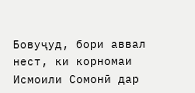Бовуҷуд, бори аввал нест, ки корномаи Исмоили Сомонӣ дар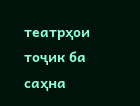театрҳои тоҷик ба саҳна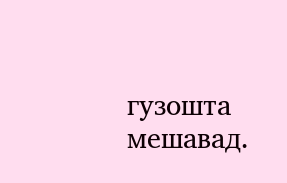гузошта мешавад.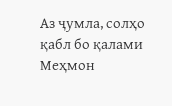Аз ҷумла, солҳо қабл бо қалами Меҳмон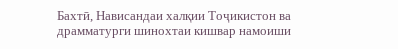Бахтӣ, Нависандаи халқии Тоҷикистон ва драмматурги шинохтаи кишвар намоиши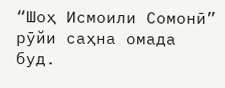“Шоҳ Исмоили Сомонӣ” рӯйи саҳна омада буд.